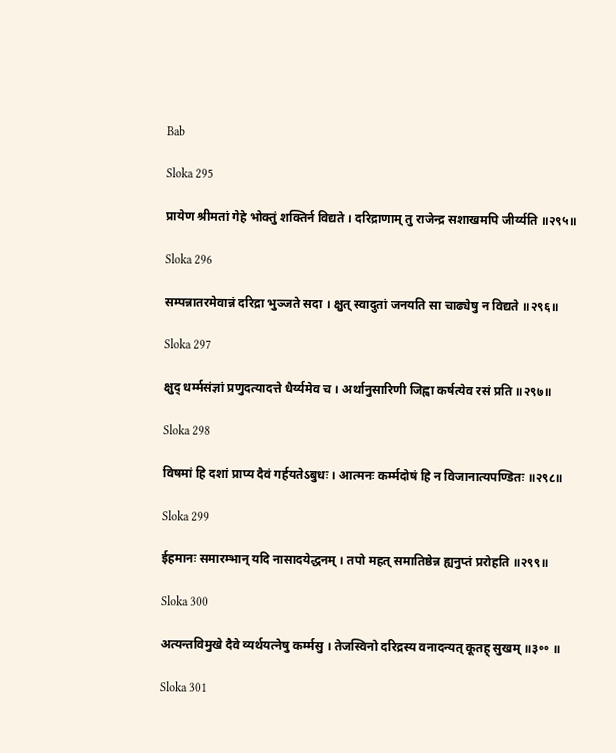Bab

Sloka 295

प्रायेण श्रीमतां गेहे भोक्तुं शक्तिर्न विद्यते । दरिद्राणाम् तु राजेन्द्र सशाखमपि जीर्य्यति ॥२९५॥

Sloka 296

सम्पन्नातरमेवान्नं दरिद्रा भुञ्जते सदा । क्षुत् स्वादुतां जनयति सा चाढ्येषु न विद्यते ॥२९६॥

Sloka 297

क्षुद् धर्म्मसंज्ञां प्रणुदत्यादत्ते धैर्य्यमेव च । अर्थानुसारिणी जिह्वा कर्षत्येव रसं प्रति ॥२९७॥

Sloka 298

विषमां हि दशां प्राप्य दैवं गर्हयतेऽबुधः । आत्मनः कर्म्मदोषं हि न विजानात्यपण्डितः ॥२९८॥

Sloka 299

ईहमानः समारम्भान् यदि नासादयेद्धनम् । तपो महत् समातिष्ठेन्न ह्यनुप्तं प्ररोहति ॥२९९॥

Sloka 300

अत्यन्तविमुखे दैवे व्यर्थयत्नेषु कर्म्मसु । तेजस्विनो दरिद्रस्य वनादन्यत् कूतह् सुखम् ॥३॰॰ ॥

Sloka 301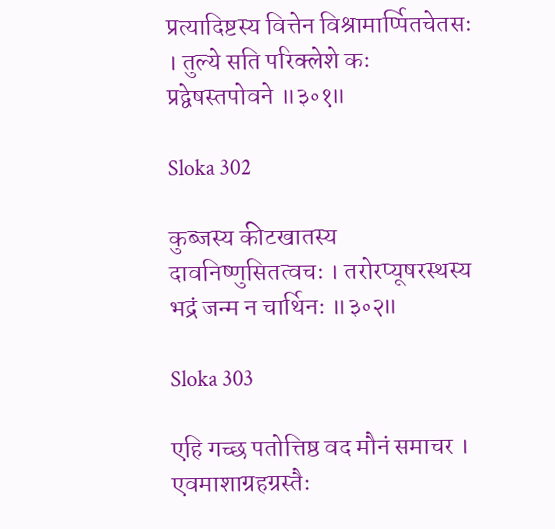प्रत्यादिष्टस्य वित्तेन विश्रामार्प्पितचेतसः । तुल्ये सति परिक्लेशे कः प्रद्वेषस्तपोवने ॥३॰१॥

Sloka 302

कुब्जस्य कीटखातस्य दावनिष्णुसितत्वचः । तरोरप्यूषरस्थस्य भद्रं जन्म न चार्थिनः ॥३॰२॥

Sloka 303

एहि गच्छ पतोत्तिष्ठ वद मौनं समाचर । एवमाशाग्रहग्रस्तैः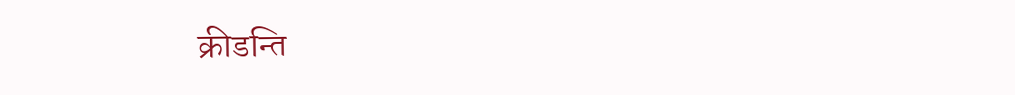क्रीडन्ति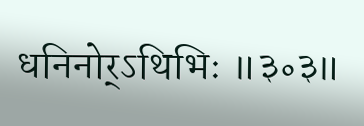धनिनोर्ऽथिभिः ॥३॰३॥